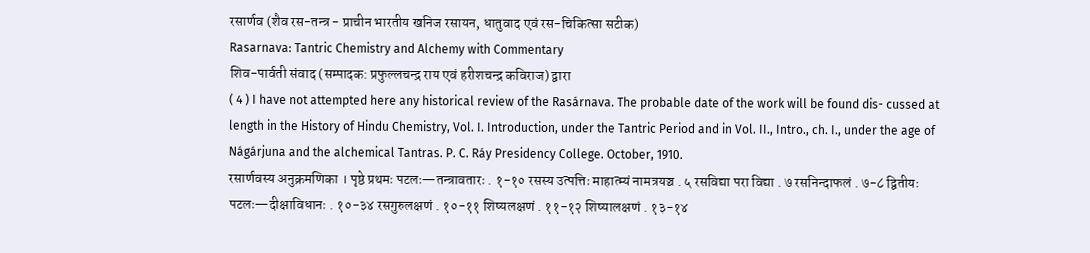रसार्णव (शैव रस-तन्त्र - प्राचीन भारतीय खनिज रसायन, धातुवाद एवं रस-चिकित्सा सटीक)
Rasarnava: Tantric Chemistry and Alchemy with Commentary
शिव-पार्वती संवाद (सम्पादक: प्रफुल्लचन्द्र राय एवं हरीशचन्द्र कविराज) द्वारा
( 4 ) I have not attempted here any historical review of the Rasárnava. The probable date of the work will be found dis- cussed at length in the History of Hindu Chemistry, Vol. I. Introduction, under the Tantric Period and in Vol. II., Intro., ch. I., under the age of Nágárjuna and the alchemical Tantras. P. C. Ráy Presidency College. October, 1910.
रसार्णवस्य अनुक्रमणिका । पृष्ठे प्रथमः पटलः—तन्त्रावतारः . १-१० रसस्य उत्पत्तिः माहात्म्यं नामत्रयञ्च . ५ रसविद्या परा विद्या . ७ रसनिन्दाफलं . ७-८ द्वितीयः पटलः—दीक्षाविधानः . १०-३४ रसगुरुलक्षणं . १०-११ शिष्यलक्षणं . ११-१२ शिष्यालक्षणं . १३-१४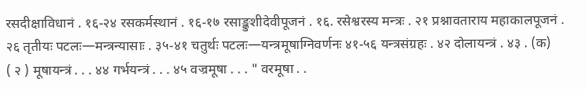रसदीक्षाविधानं . १६-२४ रसकर्मस्थानं . १६-१७ रसाङ्कुशीदेवीपूजनं . १६. रसेश्वरस्य मन्त्रः . २१ प्रश्नावताराय महाकालपूजनं . २६ तृतीयः पटलः—मन्त्रन्यासाः . ३५-४१ चतुर्थः पटलः—यन्त्रमूषाग्निवर्णनः ४१-५६ यन्त्रसंग्रहः . ४२ दोलायन्त्रं . ४३ . (क)
( २ ) मूषायन्त्रं . . . ४४ गर्भयन्त्रं . . . ४५ वज्रमूषा . . . " वरमूषा . .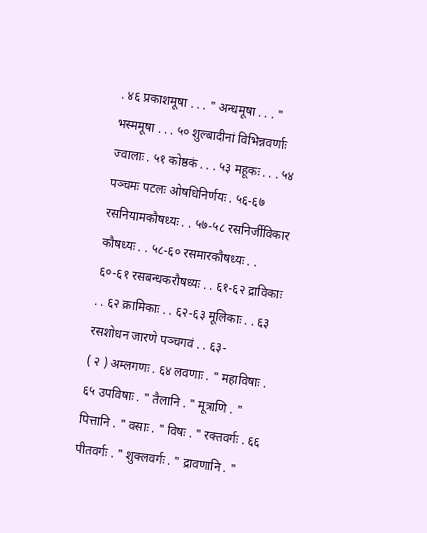. ४६ प्रकाशमूषा . . . " अन्धमूषा . . . " भस्ममूषा . . . ५० शुल्बादीनां विभिन्नवर्णाः ज्वालाः . ५१ कोष्ठकं . . . ५३ महूकः . . . ५४ पञ्चमः पटलः ओषधिनिर्णयः . ५६-६७ रसनियामकौषध्यः . . ५७-५८ रसनिर्जीविकार कौषध्यः . . ५८-६० रसमारकौषध्यः . . ६०-६१ रसबन्धकरौषध्यः . . ६१-६२ द्राविकाः . . ६२ क्रामिकाः . . ६२-६३ मूलिकाः . . ६३ रसशोधन जारणे पञ्चगवं . . ६३-
( २ ) अम्लगणः . ६४ लवणाः . " महाविषाः . ६५ उपविषाः . " तैलानि . " मूत्राणि . " पित्तानि . " वसाः . " विषः . " रक्तवर्गः . ६६ पीतवर्गः . " शुक्लवर्गः . " द्रावणानि . "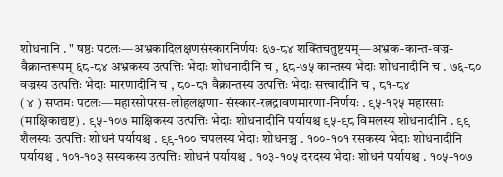शोधनानि . " षष्ठः पटलः—अभ्रकादिलक्षणसंस्कारनिर्णयः ६७-८४ शक्तिचतुष्टयम्—अभ्रक-कान्त-वज्र-वैक्रान्तरूपम् ६८-८४ अभ्रकस्य उत्पत्तिः भेदाः शोधनादीनि च , ६८-७५ कान्तस्य भेदाः शोधनादीनि च . ७६-८० वज्रस्य उत्पत्तिः भेदाः मारणादीनि च , ८०-८१ वैक्रान्तस्य उत्पत्तिः भेदाः सत्त्वादीनि च , ८१-८४
( ४ ) सप्तमः पटलः—महारसोपरस-लोहलक्षणा- संस्कार-रत्नद्रावणमारणा-निर्णयः . ९५-१२५ महारसाः (माक्षिकाद्यष्ट) . ९५-१०७ माक्षिकस्य उत्पत्तिः भेदाः शोधनादीनि पर्यायश्च ९५-९८ विमलस्य शोधनादीनि . ९९ शैलस्यः उत्पत्तिः शोधनं पर्यायश्च . ९९-१०० चपलस्य भेदाः शोधनञ्च . १००-१०१ रसकस्य भेदाः शोधनादीनि पर्यायश्च . १०१-१०३ सस्यकस्य उत्पत्तिः शोधनं पर्यायश्च . १०३-१०५ दरदस्य भेदाः शोधनं पर्यायश्च . १०५-१०७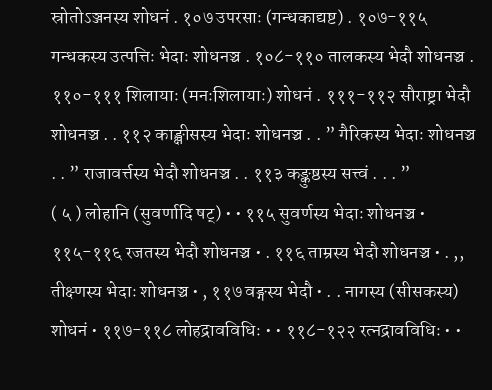स्रोतोऽञ्जनस्य शोधनं . १०७ उपरसाः (गन्धकाद्यष्ट) . १०७-११५ गन्धकस्य उत्पत्तिः भेदाः शोधनञ्च . १०८-११० तालकस्य भेदौ शोधनञ्च . ११०-१११ शिलायाः (मनःशिलायाः) शोधनं . १११-११२ सौराष्ट्रा भेदौ शोधनञ्च . . ११२ काङ्क्षीसस्य भेदाः शोधनञ्च . . ” गैरिकस्य भेदाः शोधनञ्च . . ” राजावर्त्तस्य भेदौ शोधनञ्च . . ११३ कङ्कुष्ठस्य सत्त्वं . . . ”
( ५ ) लोहानि (सुवर्णादि षट्) • • ११५ सुवर्णस्य भेदाः शोधनञ्च • ११५-११६ रजतस्य भेदौ शोधनञ्च • . ११६ ताम्रस्य भेदौ शोधनञ्च • . ,, तीक्ष्णस्य भेदाः शोधनञ्च • , ११७ वङ्गस्य भेदौ • . . नागस्य (सीसकस्य) शोधनं • ११७-११८ लोहद्रावविधिः • • ११८-१२२ रत्नद्रावविधिः • •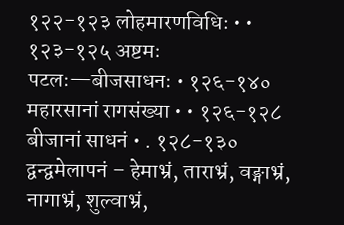१२२-१२३ लोहमारणविधिः • • १२३-१२५ अष्टमः पटलः—बीजसाधनः • १२६-१४० महारसानां रागसंख्या • • १२६-१२८ बीजानां साधनं • . १२८-१३० द्वन्द्वमेलापनं – हेमाभ्रं, ताराभ्रं, वङ्गाभ्रं, नागाभ्रं, शुल्वाभ्रं,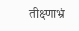तीक्ष्णाभ्रं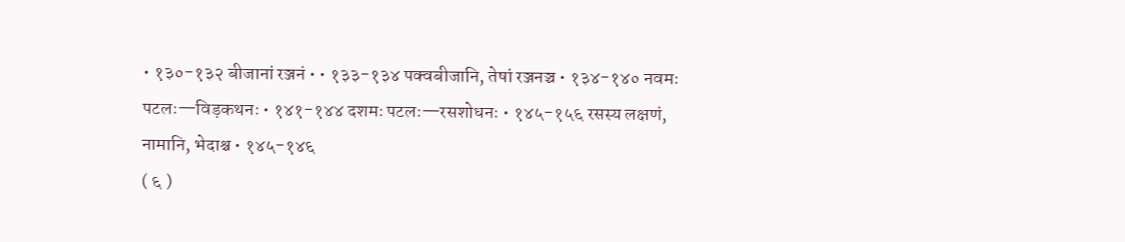• १३०-१३२ बीजानां रञ्जनं • • १३३-१३४ पक्वबीजानि, तेषां रञ्जनञ्च • १३४-१४० नवमः पटलः—विड़कथनः • १४१-१४४ दशमः पटलः—रसशोधनः • १४५-१५६ रसस्य लक्षणं, नामानि, भेदाश्च • १४५-१४६
( ६ )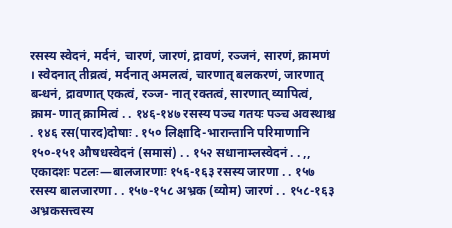रसस्य स्वेदनं, मर्दनं, चारणं, जारणं, द्रावणं, रञ्जनं, सारणं, क्रामणं । स्वेदनात् तीव्रत्वं, मर्दनात् अमलत्वं, चारणात् बलकरणं, जारणात् बन्धनं, द्रावणात् एकत्वं, रञ्ज- नात् रक्तत्वं, सारणात् व्यापित्वं, क्राम- णात् क्रामित्वं . . १४६-१४७ रसस्य पञ्च गतयः पञ्च अवस्थाश्च . १४६ रस(पारद)दोषाः . १५० लिक्षादि-भारान्तानि परिमाणानि १५०-१५१ औषधस्वेदनं (समासं) . . १५२ सधानाम्लस्वेदनं . . ,, एकादशः पटलः—बालजारणाः १५६-१६३ रसस्य जारणा . . १५७ रसस्य बालजारणा . . १५७-१५८ अभ्रक (व्योम) जारणं . . १५८-१६३ अभ्रकसत्त्वस्य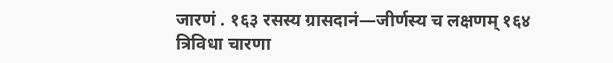जारणं . १६३ रसस्य ग्रासदानं—जीर्णस्य च लक्षणम् १६४ त्रिविधा चारणा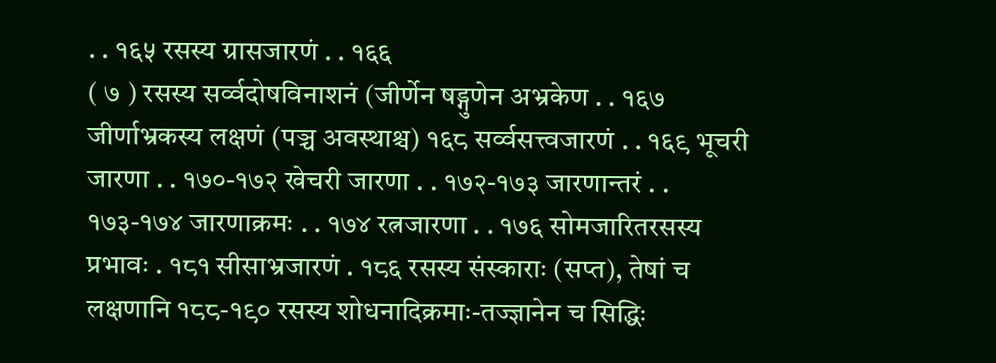. . १६५ रसस्य ग्रासजारणं . . १६६
( ७ ) रसस्य सर्व्वदोषविनाशनं (जीर्णेन षड्गुणेन अभ्रकेण . . १६७ जीर्णाभ्रकस्य लक्षणं (पञ्च अवस्थाश्च) १६८ सर्व्वसत्त्वजारणं . . १६९ भूचरी जारणा . . १७०-१७२ खेचरी जारणा . . १७२-१७३ जारणान्तरं . . १७३-१७४ जारणाक्रमः . . १७४ रत्नजारणा . . १७६ सोमजारितरसस्य प्रभावः . १८१ सीसाभ्रजारणं . १८६ रसस्य संस्काराः (सप्त), तेषां च लक्षणानि १८८-१९० रसस्य शोधनादिक्रमाः-तज्ज्ञानेन च सिद्धिः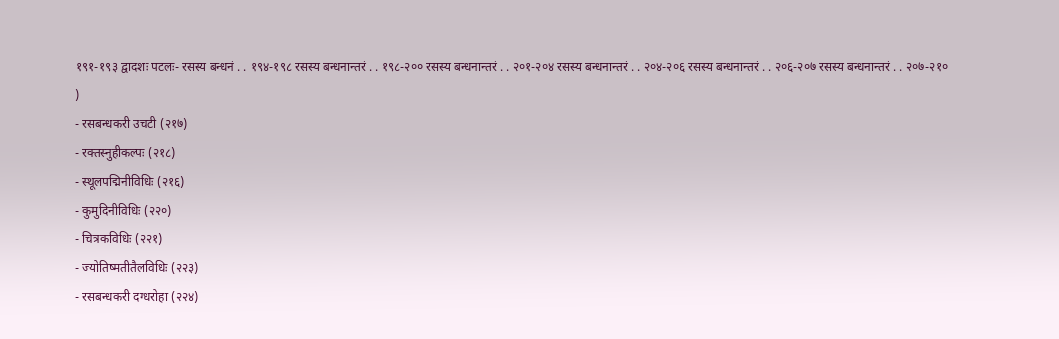१९१-१९३ द्वादशः पटलः- रसस्य बन्धनं . . १९४-१९८ रसस्य बन्धनान्तरं . . १९८-२०० रसस्य बन्धनान्तरं . . २०१-२०४ रसस्य बन्धनान्तरं . . २०४-२०६ रसस्य बन्धनान्तरं . . २०६-२०७ रसस्य बन्धनान्तरं . . २०७-२१०
)
- रसबन्धकरी उचटी (२१७)
- रक्तस्नुहीकल्पः (२१८)
- स्थूलपद्मिनीविधिः (२१६)
- कुमुदिनीविधिः (२२०)
- चित्रकविधिः (२२१)
- ज्योतिष्मतीतैलविधिः (२२३)
- रसबन्धकरी दग्धरोहा (२२४)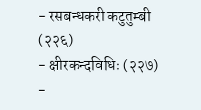- रसबन्धकरी कटुतुम्बी (२२६)
- क्षीरकन्दविधिः (२२७)
-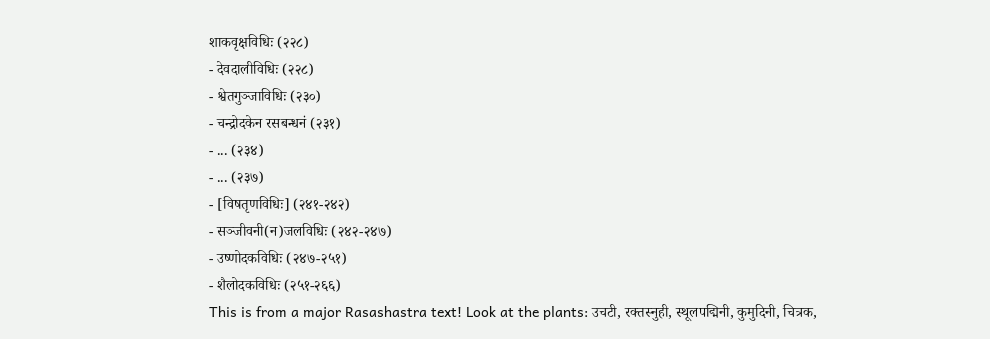शाकवृक्षविधिः (२२८)
- देवदालीविधिः (२२८)
- श्वेतगुञ्जाविधिः (२३०)
- चन्द्रोदकेन रसबन्धनं (२३१)
- ... (२३४)
- ... (२३७)
- [विषतृणविधिः] (२४१-२४२)
- सञ्जीवनी(न)जलविधिः (२४२-२४७)
- उष्णोदकविधिः (२४७-२५१)
- शैलोदकविधिः (२५१-२६६)
This is from a major Rasashastra text! Look at the plants: उचटी, रक्तस्नुही, स्थूलपद्मिनी, कुमुदिनी, चित्रक,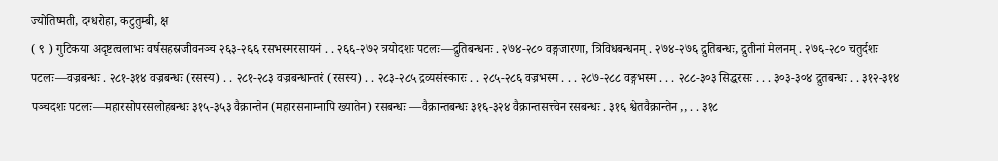ज्योतिष्मती, दग्धरोहा, कटुतुम्बी, क्ष
( ९ ) गुटिकया अदृष्टत्वलाभः वर्षसहस्रजीवनञ्च २६३-२६६ रसभस्मरसायनं . . २६६-२७२ त्रयोदशः पटलः—द्रुतिबन्धनः . २७४-२८० वङ्गजारणा, त्रिविधबन्धनम् . २७४-२७६ द्रुतिबन्धः, द्रुतीनां मेलनम् . २७६-२८० चतुर्दशः पटलः—वज्रबन्धः . २८१-३१४ वज्रबन्धः (रसस्य) . . २८१-२८३ वज्रबन्धान्तरं (रसस्य) . . २८३-२८५ द्रव्यसंस्कारः . . २८५-२८६ वज्रभस्म . . . २८७-२८८ वङ्गभस्म . . . २८८-३०३ सिद्धरसः . . . ३०३-३०४ द्रुतबन्धः . . ३१२-३१४ पञ्चदशः पटलः—महारसोपरसलोहबन्धः ३१५-३५३ वैक्रान्तेन (महारसनाम्नापि ख्यातेन) रसबन्धः —वैक्रान्तबन्धः ३१६-३२४ वैक्रान्तसत्त्वेन रसबन्धः . ३१६ श्वेतवैक्रान्तेन ,, . . ३१८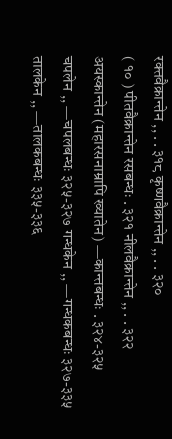रक्तवैक्रान्तेन ,, . . ३१८ कृष्णवैक्रान्तेन ,, . . ३२०
( १० ) पीतवैक्रान्तेन रसबन्धः . ३२१ नीलवैक्रान्तेन ,, . . ३२२ अयस्कान्तेन (महारसनाम्रापि ख्यातेन) —कान्तबन्धः . ३२४-३२५ चपलेन ,, —चपलबन्धः ३२५-३२७ गन्धकेन ,, —गन्धकबन्धः ३२७-३३५ तालकेन ,, —तालकबन्धः ३३५-३३६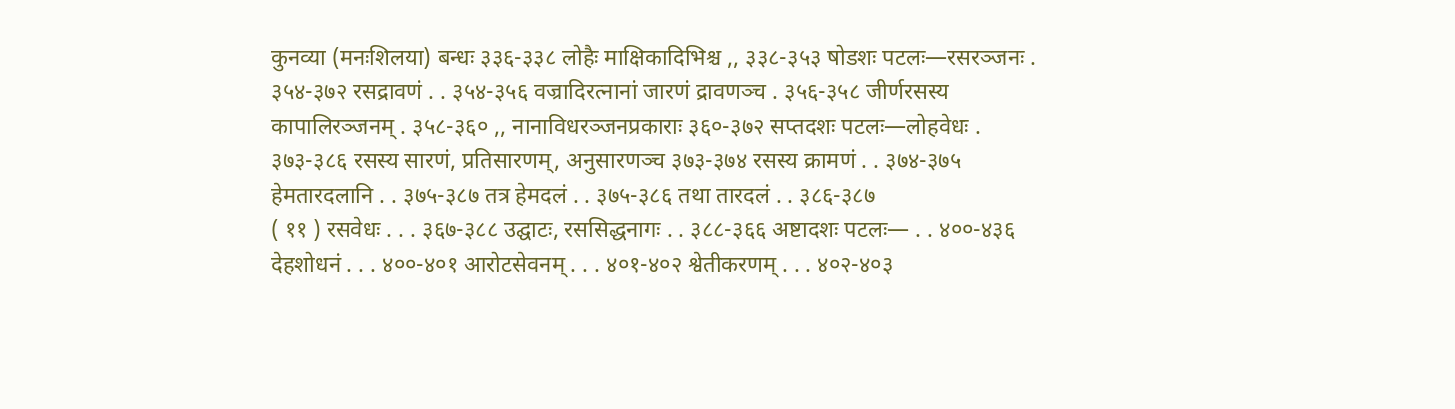कुनव्या (मनःशिलया) बन्धः ३३६-३३८ लोहैः माक्षिकादिभिश्च ,, ३३८-३५३ षोडशः पटलः—रसरञ्जनः . ३५४-३७२ रसद्रावणं . . ३५४-३५६ वज्रादिरत्नानां जारणं द्रावणञ्च . ३५६-३५८ जीर्णरसस्य कापालिरञ्जनम् . ३५८-३६० ,, नानाविधरञ्जनप्रकाराः ३६०-३७२ सप्तदशः पटलः—लोहवेधः . ३७३-३८६ रसस्य सारणं, प्रतिसारणम्, अनुसारणञ्च ३७३-३७४ रसस्य क्रामणं . . ३७४-३७५ हेमतारदलानि . . ३७५-३८७ तत्र हेमदलं . . ३७५-३८६ तथा तारदलं . . ३८६-३८७
( ११ ) रसवेधः . . . ३६७-३८८ उद्घाटः, रससिद्धनागः . . ३८८-३६६ अष्टादशः पटलः— . . ४००-४३६ देहशोधनं . . . ४००-४०१ आरोटसेवनम् . . . ४०१-४०२ श्वेतीकरणम् . . . ४०२-४०३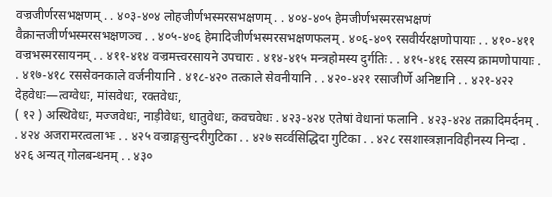वज्रजीर्णरसभक्षणम् . . ४०३-४०४ लोहजीर्णभस्मरसभक्षणम् . . ४०४-४०५ हेमजीर्णभस्मरसभक्षणं वैक्रान्तजीर्णभस्मरसभक्षणञ्च . . ४०५-४०६ हेमादिजीर्णभस्मरसभक्षणफलम् . ४०६-४०९ रसवीर्यरक्षणोपायाः . . ४१०-४११ वज्रभस्मरसायनम् . . ४११-४१४ वज्रमत्त्वरसायने उपचारः . ४१४-४१५ मन्त्रहोमस्य दुर्गतिः . . ४१५-४१६ रसस्य क्रामणोपायाः . . ४१७-४१८ रससेवनकाले वर्जनीयानि . ४१८-४२० तत्काले सेवनीयानि . . ४२०-४२१ रसाजीर्णे अनिष्टानि . . ४२१-४२२ देहवेधः—त्वग्वेधः, मांसवेधः, रक्तवेधः,
( १२ ) अस्थिवेधः, मज्जवेधः, नाड़ीवेधः, धातुवेधः, कवचवेधः . ४२३-४२४ एतेषां वेधानां फलानि . ४२३-४२४ तक्रादिमर्दनम् . . ४२४ अजरामरत्वलाभः . . ४२५ वज्राङ्गसुन्दरीगुटिका . . ४२७ सर्व्वसिद्धिदा गुटिका . . ४२८ रसशास्त्रज्ञानविहीनस्य निन्दा . ४२६ अन्यत् गोलबन्धनम् . . ४३०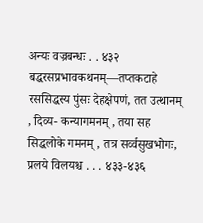अन्यः वज्रबन्धः . . ४३२ बद्धरसप्रभावकथनम्—तप्तकटाहे रससिद्धस्य पुंसः देहक्षेपणं, तत उत्थानम् , दिव्य- कन्यागमनम् , तया सह सिद्धलोके गमनम् , तत्र सर्व्वसुखभोगः, प्रलये विलयश्च . . . ४३३-४३६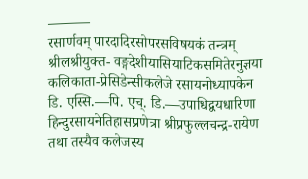———
रसार्णवम् पारदादिरसोपरसविषयकं तन्त्रम् श्रीलश्रीयुक्त- वङ्गदेशीयासियाटिकसमितेरनुज्ञया कलिकाता-प्रेसिडेन्सीकलेजे रसायनोध्यापकेन डि. एस्सि.—पि. एच्. डि.—उपाधिद्वयधारिणा हिन्दुरसायनेतिहासप्रणेत्रा श्रीप्रफुल्लचन्द्र-रायेण तथा तस्यैव कलेजस्य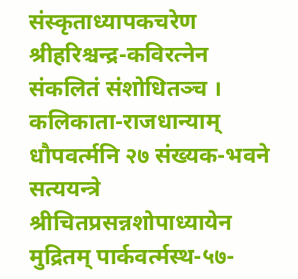संस्कृताध्यापकचरेण श्रीहरिश्चन्द्र-कविरत्नेन संकलितं संशोधितञ्च । कलिकाता-राजधान्याम् धौपवर्त्मनि २७ संख्यक-भवने सत्ययन्त्रे श्रीचितप्रसन्नशोपाध्यायेन मुद्रितम् पार्कवर्त्मस्थ-५७-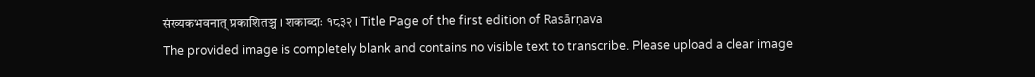संख्यकभवनात् प्रकाशितञ्च । शकाब्दाः १८३२ । Title Page of the first edition of Rasārṇava
The provided image is completely blank and contains no visible text to transcribe. Please upload a clear image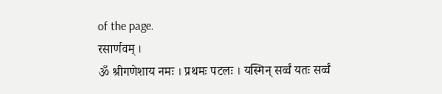of the page.
रसार्णवम् ।
ॐ श्रीगणेशाय नमः । प्रथमः पटलः । यस्मिन् सर्व्वं यतः सर्व्वं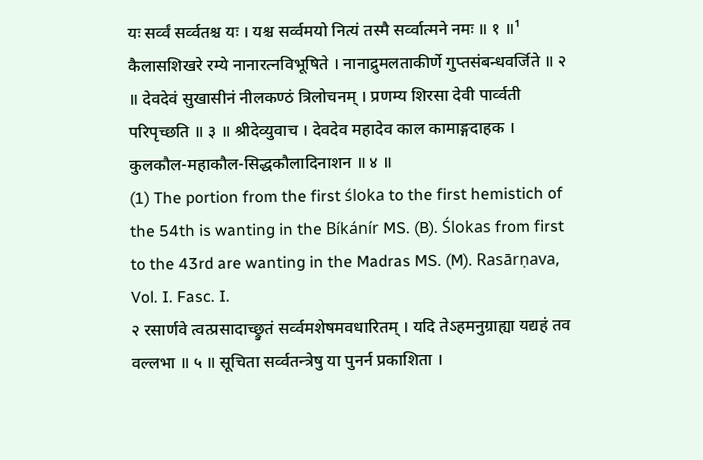यः सर्व्वं सर्व्वतश्च यः । यश्च सर्व्वमयो नित्यं तस्मै सर्व्वात्मने नमः ॥ १ ॥¹ कैलासशिखरे रम्ये नानारत्नविभूषिते । नानाद्रुमलताकीर्णे गुप्तसंबन्धवर्जिते ॥ २ ॥ देवदेवं सुखासीनं नीलकण्ठं त्रिलोचनम् । प्रणम्य शिरसा देवी पार्व्वती परिपृच्छति ॥ ३ ॥ श्रीदेव्युवाच । देवदेव महादेव काल कामाङ्गदाहक । कुलकौल-महाकौल-सिद्धकौलादिनाशन ॥ ४ ॥
(1) The portion from the first śloka to the first hemistich of the 54th is wanting in the Bíkánír MS. (B). Ślokas from first to the 43rd are wanting in the Madras MS. (M). Rasārṇava, Vol. I. Fasc. I.
२ रसार्णवे त्वत्प्रसादाच्छ्रुतं सर्व्वमशेषमवधारितम् । यदि तेऽहमनुग्राह्या यद्यहं तव वल्लभा ॥ ५ ॥ सूचिता सर्व्वतन्त्रेषु या पुनर्न प्रकाशिता ।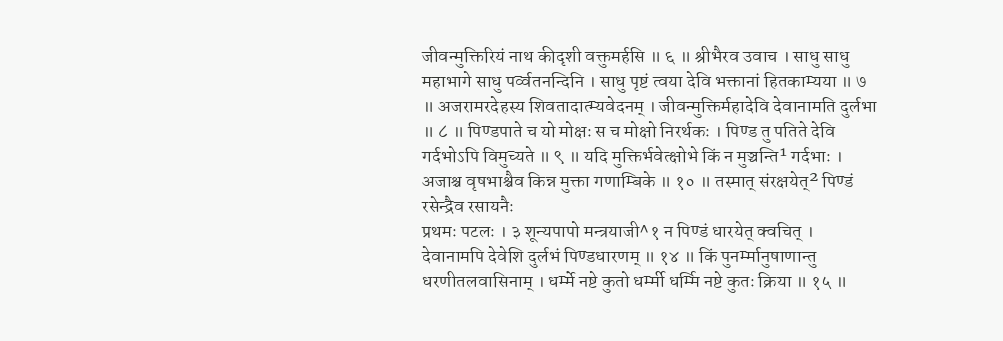जीवन्मुक्तिरियं नाथ कीदृशी वक्तुमर्हसि ॥ ६ ॥ श्रीभैरव उवाच । साधु साधु महाभागे साधु पर्व्वतनन्दिनि । साधु पृष्टं त्वया देवि भक्तानां हितकाम्यया ॥ ७ ॥ अजरामरदेहस्य शिवतादात्म्यवेदनम् । जीवन्मुक्तिर्महादेवि देवानामति दुर्लभा ॥ ८ ॥ पिण्डपाते च यो मोक्षः स च मोक्षो निरर्थकः । पिण्ड तु पतिते देवि गर्दभोऽपि विमुच्यते ॥ ९ ॥ यदि मुक्तिर्भवेत्क्षोभे किं न मुञ्चन्ति¹ गर्दभाः । अजाश्च वृषभाश्चैव किन्न मुक्ता गणाम्बिके ॥ १० ॥ तस्मात् संरक्षयेत्² पिण्डं रसेन्द्रैव रसायनैः
प्रथमः पटलः । ३ शून्यपापो मन्त्रयाजी^१ न पिण्डं धारयेत् क्वचित् । देवानामपि देवेशि दुर्लभं पिण्डधारणम् ॥ १४ ॥ किं पुनर्म्मानुषाणान्तु धरणीतलवासिनाम् । धर्म्मे नष्टे कुतो धर्म्मी धर्म्मि नष्टे कुतः क्रिया ॥ १५ ॥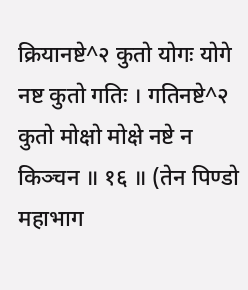क्रियानष्टे^२ कुतो योगः योगे नष्ट कुतो गतिः । गतिनष्टे^२ कुतो मोक्षो मोक्षे नष्टे न किञ्चन ॥ १६ ॥ (तेन पिण्डो महाभाग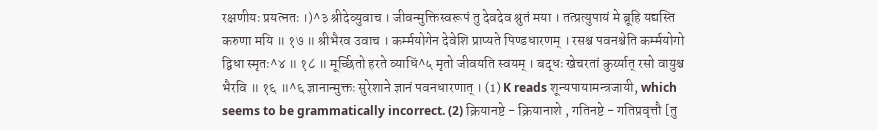रक्षणीयः प्रयत्नतः ।)^३ श्रीदेव्युवाच । जीवन्मुक्तिस्वरूपं तु देवदेव श्रुतं मया । तत्प्रत्युपायं मे ब्रूहि यद्यस्ति करुणा मयि ॥ १७ ॥ श्रीभैरव उवाच । कर्म्मयोगेन देवेशि प्राप्यते पिण्डधारणम् । रसश्च पवनश्चेति कर्म्मयोगो द्विधा स्मृतः^४ ॥ १८ ॥ मूर्च्छितो हरते व्याधिं^५ मृतो जीवयति स्वयम् । बद्धः खेचरतां कुर्य्यात् रसो वायुश्च भैरवि ॥ १६ ॥^६ ज्ञानान्मुक्तः सुरेशाने ज्ञानं पवनधारणात् । (1) K reads शून्यपायामन्त्रजायी, which seems to be grammatically incorrect. (2) क्रियानष्टे - क्रियानाशे , गतिनष्टे - गतिप्रवृत्तौ [तु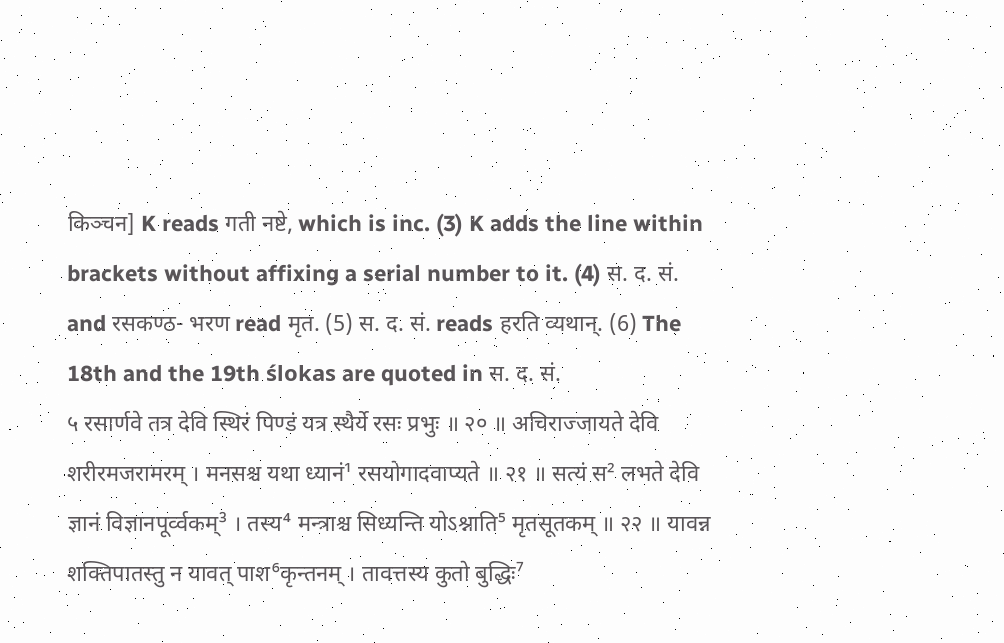किञ्चन] K reads गती नष्टे, which is inc. (3) K adds the line within brackets without affixing a serial number to it. (4) स. द. सं. and रसकण्ठ- भरण read मृत. (5) स. द. सं. reads हरति व्यथान्. (6) The 18th and the 19th ślokas are quoted in स. द. सं.
५ रसार्णवे तत्र देवि स्थिरं पिण्डं यत्र स्थैर्ये रसः प्रभुः ॥ २० ॥ अचिराज्जायते देवि शरीरमजरामरम् । मनसश्च यथा ध्यानं¹ रसयोगादवाप्यते ॥ २१ ॥ सत्यं स² लभते देवि ज्ञानं विज्ञानपूर्व्वकम्³ । तस्य⁴ मन्त्राश्च सिध्यन्ति योऽश्नाति⁵ मृतसूतकम् ॥ २२ ॥ यावन्न शक्तिपातस्तु न यावत् पाश⁶कृन्तनम् । तावत्तस्य कुतो बुद्धिः⁷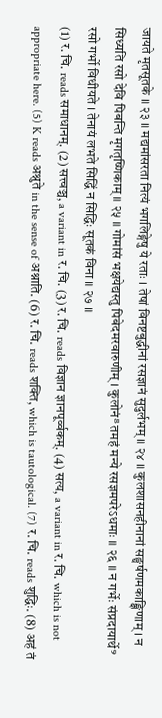जायते मृतसूतके ॥ २३ ॥ मद्यमांसरता नित्यं भगलिङ्गेषु ये रताः । तेषां विनष्टबुद्धीनां रसज्ञानं सुदुर्लभम् ॥ २४ ॥ कुलशासनहीनानां सङ्घर्षणमकाङ्क्षिणाम् । न सिध्यति रसो देवि पिबन्ति मृगतृष्णिकाम् ॥ २५ ॥ गोमांसं भक्षयेद्यस्तु पिबेदमरवारुणीम् । कुलोनं⁸ तमहं मन्ये रसज्ञमपरेऽधमाः ॥ २६ ॥ न गर्भेः संप्रदायार्थे⁹ रसो गर्भो विधीयते । तेनायं लभते सिद्धिं न सिद्धिः सूतकं विना ॥ २७ ॥
(1) र. चि. reads समाधानम्. (2) सत्त्वञ्च, a variant in र. चि. (3) र. चि. reads विज्ञान ज्ञानपूर्व्वकम्. (4) सत्य, a variant in र. चि. which is not appropriate here. (5) K reads अश्नुते in the sense of अश्नाति. (6) र. चि. reads शक्ति, which is tautological. (7) र. चि. reads शुद्धिः. (8) अहं तं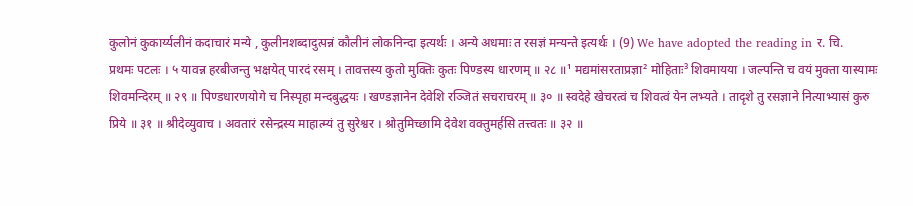कुलोनं कुकार्य्यलीनं कदाचारं मन्ये , कुलीनशब्दादुत्पन्नं कौलीनं लोकनिन्दा इत्यर्थः । अन्ये अधमाः त रसज्ञं मन्यन्ते इत्यर्थः । (9) We have adopted the reading in र. चि.
प्रथमः पटलः । ५ यावन्न हरबीजन्तु भक्षयेत् पारदं रसम् । तावत्तस्य कुतो मुक्तिः कुतः पिण्डस्य धारणम् ॥ २८ ॥¹ मद्यमांसरताप्रज्ञा² मोहिताः³ शिवमायया । जल्पन्ति च वयं मुक्ता यास्यामः शिवमन्दिरम् ॥ २९ ॥ पिण्डधारणयोगे च निस्पृहा मन्दबुद्धयः । खण्डज्ञानेन देवेशि रञ्जितं सचराचरम् ॥ ३० ॥ स्वदेहे खेचरत्वं च शिवत्वं येन लभ्यते । तादृशे तु रसज्ञाने नित्याभ्यासं कुरु प्रिये ॥ ३१ ॥ श्रीदेव्युवाच । अवतारं रसेन्द्रस्य माहात्म्यं तु सुरेश्वर । श्रोतुमिच्छामि देवेश वक्तुमर्हसि तत्त्वतः ॥ ३२ ॥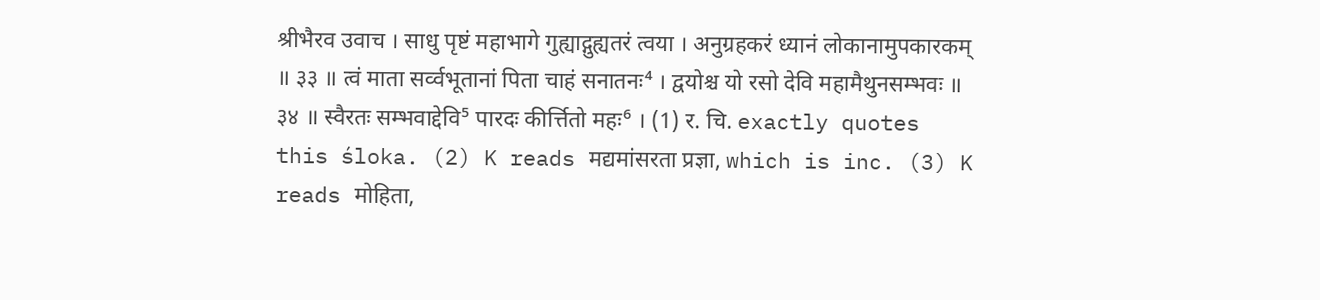श्रीभैरव उवाच । साधु पृष्टं महाभागे गुह्याद्गुह्यतरं त्वया । अनुग्रहकरं ध्यानं लोकानामुपकारकम् ॥ ३३ ॥ त्वं माता सर्व्वभूतानां पिता चाहं सनातनः⁴ । द्वयोश्च यो रसो देवि महामैथुनसम्भवः ॥ ३४ ॥ स्वैरतः सम्भवाद्देवि⁵ पारदः कीर्त्तितो महः⁶ । (1) र. चि. exactly quotes this śloka. (2) K reads मद्यमांसरता प्रज्ञा, which is inc. (3) K reads मोहिता,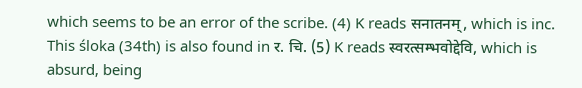which seems to be an error of the scribe. (4) K reads सनातनम्, which is inc. This śloka (34th) is also found in र. चि. (5) K reads स्वरत्सम्भवोद्देवि, which is absurd, being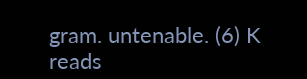gram. untenable. (6) K reads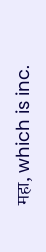महा, which is inc.